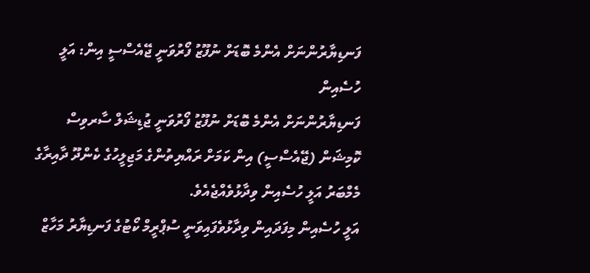ފަނޑިޔާރުންނަށް އެންމެ ބޮޑަށް ނުފޫޒު ފޯރުވަނީ ޖޭއެސްސީ އިން: އަލީ ހުސެއިން
ފަނޑިޔާރުންނަށް އެންމެ ބޮޑަށް ނުފޫޒު ފޯރުވަނީ ޖުޑިޝަލް ސާރވިސް ކޮމިޝަން (ޖޭއެސްސީ) އިން ކަމަށް ރައްޔިތުންގެ މަޖިލީހުގެ ކެންދޫ ދާއިރާގެ މެމްބަރު އަލީ ހުސެއިން ވިދާޅުވެއްޖެއެވެ.
އަލީ ހުސެއިން މިފަދައިން ވިދާޅުވެފައިވަނީ ސުޕްރީމް ކޯޓުގެ ފަނޑިޔާރު މަހާޒް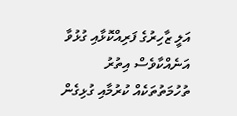އަލީ ޒާހިރުގެ ފަރިއްކޮޅާއި ގުޅުވާ އަނެއްކާވެސް އިތުރު ތުހުމަތުތަކެއް ކުރުމާއި ގުޅިގެން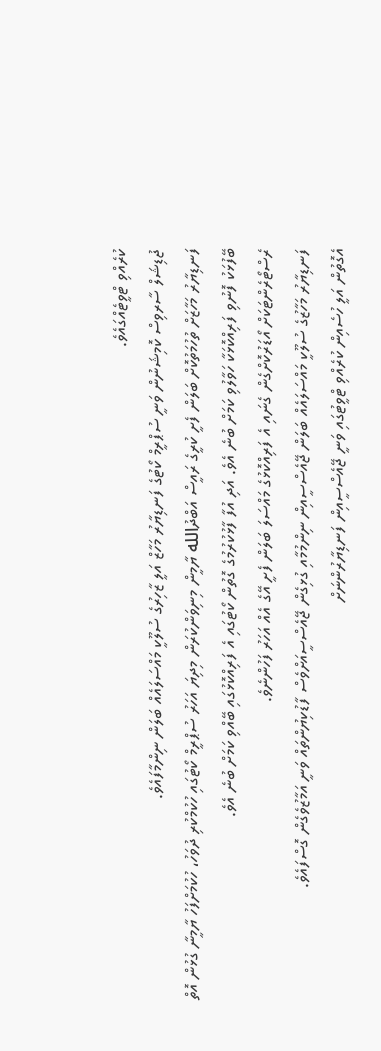ކުރެއްވި ޓްވީޓެއްގައެވެ.
ޖުޑިޝަލް ސާރވިސް ކޮމިޝަނުން ވަނީ ސުޕްރީމް ކޯޓުގެ ފަނޑިޔާރު މަހާޒް އަލީ ޒާހިރުގެ ސުލޫކީ މައްސަލައެއް ބަލަން ނިންމާފައެވެ.
ފަނޑިޔާރު މަހާޒަށް ތުހުމަތުކޮށް ބަލަން ފެށީ ކުރީގެ ރައީސް އަބްދުالله ޔާމީން މިނިވަންކުރަން މިދިޔަ އަހަރު ސުޕްރީމް ކޯޓުގައި ހުކުމްކުރި ދުވަހު، ހުކުމަށްފަހު ޔާމީނާ ގުޅުން އޮތް ބޭފުޅަކު ފޮނުވި ފަރިއްކޮޅަކާ ހަވާލުވި ކަމަށް ބުނެ އެވެ. އަދި އުފާ ފާޅުކުރުމުގެ ގޮތުން ކޯޓުގައި އެ ފަރިއްކޮޅުގައި ބޭއްވި ކަމަށް ބުނެ އެވެ.
ރެސްޓޯރެންޓަކަށް އޯޑަރުކޮށްގެން ގެނައި އެ ފަރިއްކޮޅުގެ މައްސަލަ ބަލަން ފެށީ އޭގެ އެއް އަހަރު ފަހުންނެވެ.
ފަނޑިޔާރު މަހާޒުގެ ސުލޫކީ މައްސަލައެއް ބަލަން ޖޭއެސްސީއިން ނިންމުމާއި ގުޅިގެން ޖޭއެސްސީއަށްވެސް ފާޑުކިޔުންތައް ވަނީ އަމާޒުވެގެން ގޮސްފައެވެ.
އެގޮތުން އަލީ ހުސެއިން ކުރެއްވި ޓްވީޓުގައި ވަނީ ޖޭއެސްސީއިން ފަނޑިޔާރުންނަށް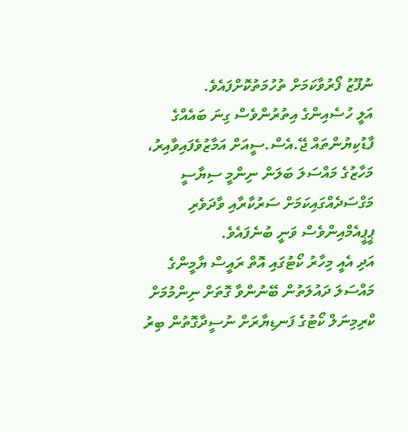ނުފޫޒު ފޯރުވާކަމަށް ތުހުމަތުކޮށްފައެވެ.
އަލީ ހުސެއިންގެ އިތުރުންވެސް ގިނަ ބައެއްގެ ފާޑުކިޔުންތައް ޖޭ.އެސް.ސީއަށް އަމާޒުވެފައިވާއިރު، މަހާޒުގެ މައްސަލަ ބަލަން ނިންމީ ސިޔާސީ މަގްސަދެއްގައިކަމަށް ސަރުކާރާއި ވާދަވެރި ޕީޕީއެމްއިންވެސް ވަނީ ބުނެފައެވެ.
އަދި އެއީ މިހާރު ކޯޓުގައި އޮތް ރައީސް ޔާމީންގެ މައްސަލަ ދައުލަތުން ބޭނުންވާ ގޮތަށް ނިންމުމަށް ކްރިމިނަލް ކޯޓުގެ ފަނޑިޔާރަށް ނުސީދާގޮތުން ބިރު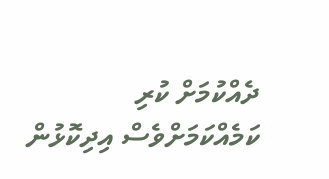ދެއްކުމަށް ކުރި ކަމެއްކަމަށްވެސް އިދިކޮޅުން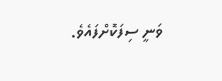ވަނީ ސިފަކޮށްފައެވެ.